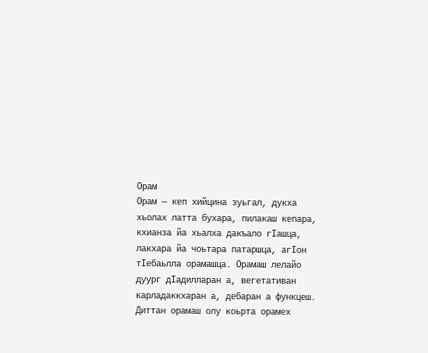Орам
Орам — кеп хийцина зуьгал, дукха хьолах латта бухара, пилакаш кепара, кхианза йа хьалха дакъало гӀашца, лакхара йа чоьтара патаршца, агӀон тӀебаьлла орамашца. Орамаш лелайо дуург дӀадилларан а, вегетативан карладаккхаран а, дебаран а функцеш. Диттан орамаш олу коьрта орамех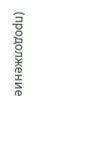(продолжение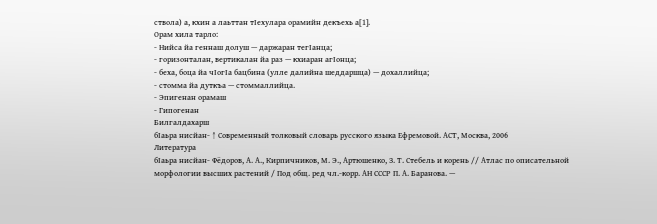ствола) а, кхин а лаьттан тӀехулара орамийн декъехь а[1].
Орам хила тарло:
- Нийса йа геннаш долуш — даржаран тегӀанца;
- горизонталан, вертикалан йа раз — кхиаран агӀонца;
- беха, боца йа чӀогӀа бацбина (улле далийна шеддаршца) — дохаллийца;
- стомма йа дуткъа — стоммаллийца.
- Эпигенан орамаш
- Гипогенан
Билгалдахарш
бӀаьра нисйан- ↑ Современный толковый словарь русского языка Ефремовой. АСТ, Москва, 2006
Литература
бӀаьра нисйан- Фёдоров, А. А., Кирпичников, М. Э., Артюшенко, З. Т. Стебель и корень // Атлас по описательной морфологии высших растений / Под общ. ред чл.-корр. АН СССР П. А. Баранова. —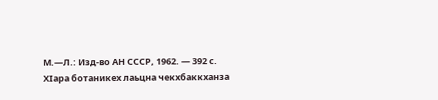М.—Л.: Изд-во АН СССР, 1962. — 392 с.
ХӀара ботаникех лаьцна чекхбаккханза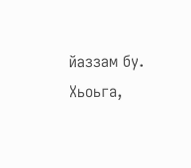йаззам бу. Хьоьга,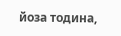йоза тодина,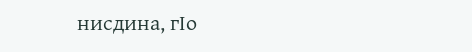нисдина, гӀо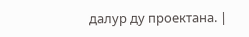далур ду проектана. |